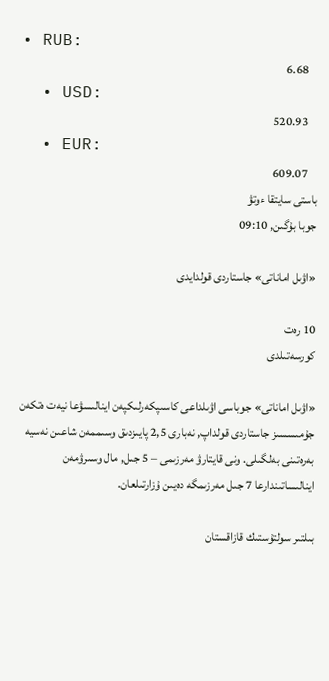• RUB:
    6.68
  • USD:
    520.93
  • EUR:
    609.07
باستى سايتقا ءوتۋ
جوبا بۇگىن, 09:10

«اۋىل اماناتى» جاستاردى قولدايدى

10 رەت
كورسەتىلدى

«اۋىل اماناتى» جوباسى اۋىلداعى كاسىپكەرلىكپەن اينالىسۋعا نيەت ەتكەن جۇمىسسىز جاستاردى قولداپ, نەبارى 2,5 پايىزدىق وسىممەن شاعىن نەسيە بەرەتىنى بەلگىلى. ونى قايتارۋ مەرزىمى – 5 جىل, مال وسىرۋمەن اينالىساتىندارعا 7 جىل مەرزىمگە دەيىن ۇزارتىلعان.

بىلتىر سولتۇستىك قازاقستان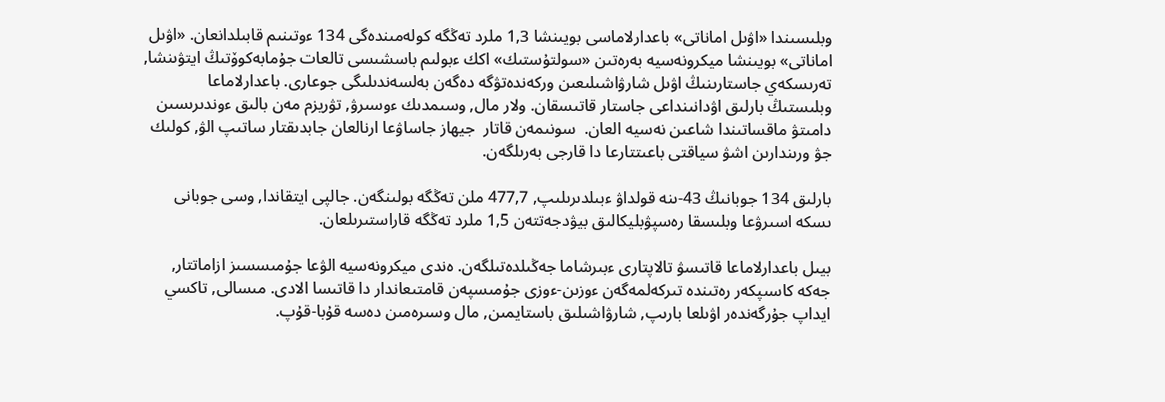وبلىسىندا «اۋىل اماناتى» باعدارلاماسى بويىنشا 1,3 ملرد تەڭگە كولەمىندەگى 134 ءوتىنىم قابىلدانعان. «اۋىل اماناتى» بويىنشا ميكرونەسيە بەرەتىن «سولتۇستىك» اكك ءبولىم باسشىسى تالعات جۇمابەكوۆتىڭ ايتۋىنشا, تەرىسكەي جاستارىنىڭ اۋىل شارۋاشىلىعىن وركەندەتۋگە دەگەن بەلسەندىلىگى جوعارى. باعدارلاماعا وبلىستىڭ بارلىق اۋدانىنداعى جاستار قاتىسقان. ولار مال, وسىمدىك ءوسىرۋ, تۋريزم مەن بالىق ءوندىرىسىن دامىتۋ ماقساتىندا شاعىن نەسيە العان.  سونىمەن قاتار  جيھاز جاساۋعا ارنالعان جابدىقتار ساتىپ الۋ, كولىك جۋ ورىندارىن اشۋ سياقتى باعىتتارعا دا قارجى بەرىلگەن.

بارلىق 134 جوبانىڭ 43-ىنە قولداۋ ءبىلدىرىلىپ, 477,7 ملن تەڭگە بولىنگەن. جالپى ايتقاندا, وسى جوبانى ىسكە اسىرۋعا وبلىسقا رەسپۋبليكالىق بيۋدجەتتەن 1,5 ملرد تەڭگە قاراستىرىلعان.

بيىل باعدارلاماعا قاتىسۋ تالاپتارى ءبىرشاما جەڭىلدەتىلگەن. ەندى ميكرونەسيە الۋعا جۇمىسسىز ازاماتتار, جەكە كاسىپكەر رەتىندە تىركەلمەگەن ءوزىن-ءوزى جۇمىسپەن قامتىعاندار دا قاتىسا الادى. مىسالى, تاكسي ايداپ جۇرگەندەر اۋىلعا بارىپ, شارۋاشىلىق باستايمىن, مال وسىرەمىن دەسە قۇبا-قۇپ.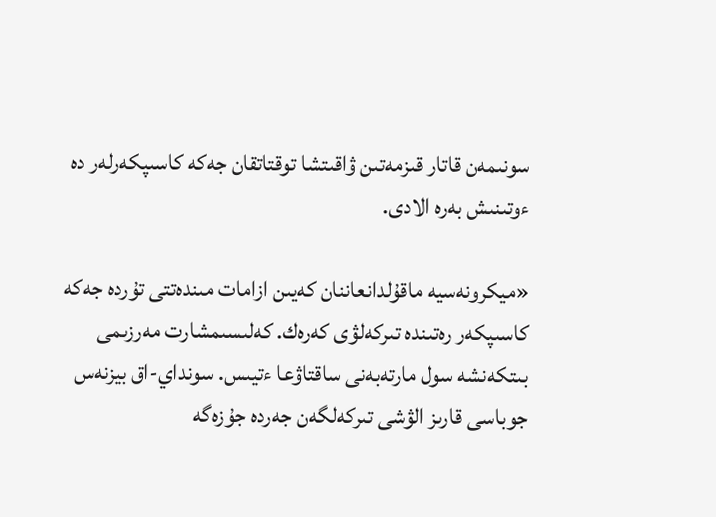سونىمەن قاتار قىزمەتىن ۋاقىتشا توقتاتقان جەكە كاسىپكەرلەر دە ءوتىنىش بەرە الادى.

«ميكرونەسيە ماقۇلدانعاننان كەيىن ازامات مىندەتتى تۇردە جەكە كاسىپكەر رەتىندە تىركەلۋى كەرەك. كەلىسىمشارت مەرزىمى بىتكەنشە سول مارتەبەنى ساقتاۋعا ءتيىس. سونداي-اق بيزنەس جوباسى قارىز الۋشى تىركەلگەن جەردە جۇزەگە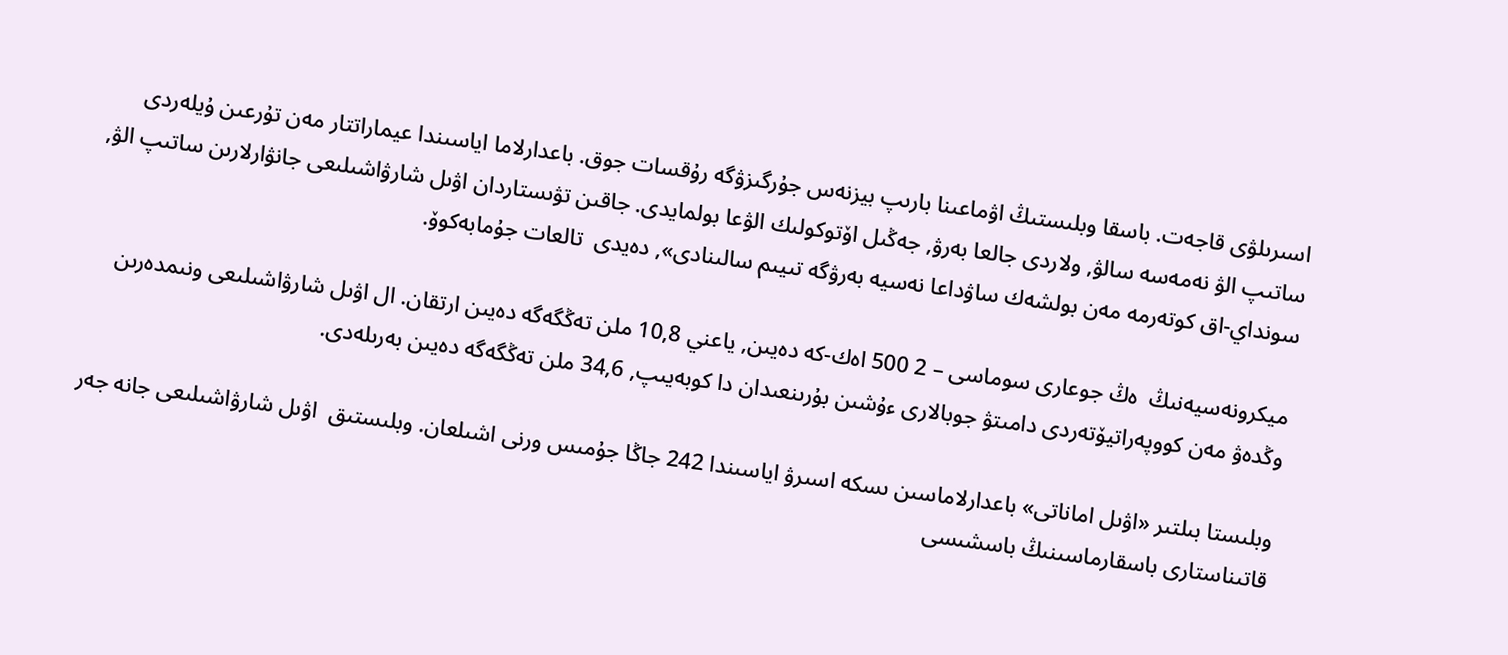اسىرىلۋى قاجەت. باسقا وبلىستىڭ اۋماعىنا بارىپ بيزنەس جۇرگىزۋگە رۇقسات جوق. باعدارلاما اياسىندا عيماراتتار مەن تۇرعىن ۇيلەردى ساتىپ الۋ نەمەسە سالۋ, ولاردى جالعا بەرۋ, جەڭىل اۆتوكولىك الۋعا بولمايدى. جاقىن تۋىستاردان اۋىل شارۋاشىلىعى جانۋارلارىن ساتىپ الۋ, سونداي-اق كوتەرمە مەن بولشەك ساۋداعا نەسيە بەرۋگە تىيىم سالىنادى», دەيدى  تالعات جۇمابەكوۆ.

ميكرونەسيەنىڭ  ەڭ جوعارى سوماسى – 2 500 اەك-كە دەيىن, ياعني 10,8 ملن تەڭگەگە دەيىن ارتقان. ال اۋىل شارۋاشىلىعى ونىمدەرىن وڭدەۋ مەن كووپەراتيۆتەردى دامىتۋ جوبالارى ءۇشىن بۇرىنعىدان دا كوبەيىپ, 34,6 ملن تەڭگەگە دەيىن بەرىلەدى.

وبلىستا بىلتىر «اۋىل اماناتى» باعدارلاماسىن ىسكە اسىرۋ اياسىندا 242 جاڭا جۇمىس ورنى اشىلعان. وبلىستىق  اۋىل شارۋاشىلىعى جانە جەر قاتىناستارى باسقارماسىنىڭ باسشىسى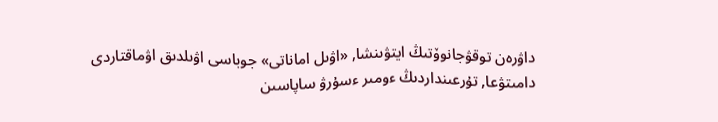داۋرەن توقۋجانوۆتىڭ ايتۋىنشا, «اۋىل اماناتى» جوباسى اۋىلدىق اۋماقتاردى دامىتۋعا, تۇرعىنداردىڭ ءومىر ءسۇرۋ ساپاسىن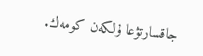جاقسارتۋعا ۇلكەن كومەك.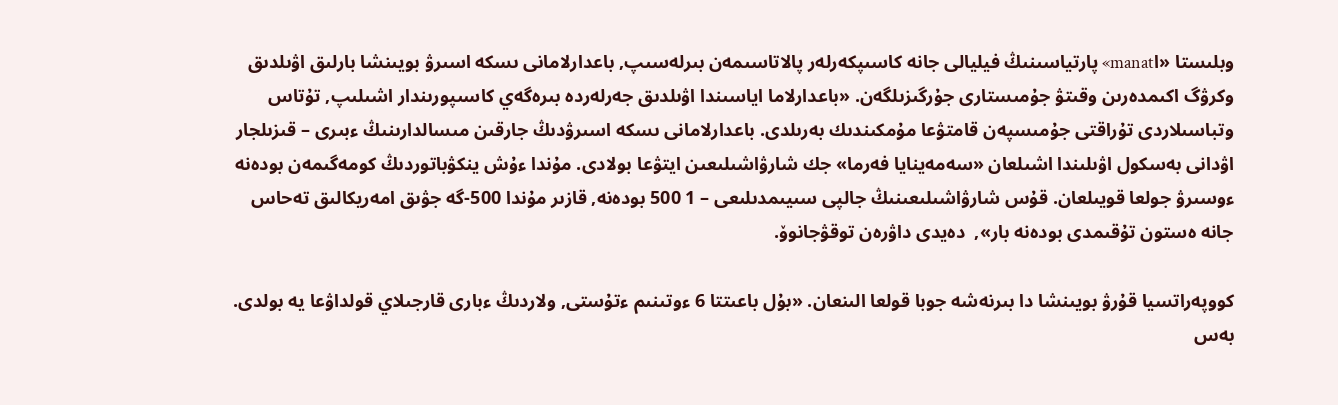وبلىستا «اmanat» پارتياسىنىڭ فيليالى جانە كاسىپكەرلەر پالاتاسىمەن بىرلەسىپ, باعدارلامانى ىسكە اسىرۋ بويىنشا بارلىق اۋىلدىق وكرۋگ اكىمدەرىن وقىتۋ جۇمىستارى جۇرگىزىلگەن. «باعدارلاما اياسىندا اۋىلدىق جەرلەردە بىرەگەي كاسىپورىندار اشىلىپ, تۇتاس وتباسىلاردى تۇراقتى جۇمىسپەن قامتۋعا مۇمكىندىك بەرىلدى. باعدارلامانى ىسكە اسىرۋدىڭ جارقىن مىسالدارىنىڭ ءبىرى – قىزىلجار اۋدانى بەسكول اۋىلىندا اشىلعان «سەمەينايا فەرما» جك شارۋاشىلىعىن ايتۋعا بولادى. مۇندا ءۇش ينكۋباتوردىڭ كومەگىمەن بودەنە ءوسىرۋ جولعا قويىلعان. قۇس شارۋاشىلىعىنىڭ جالپى سىيىمدىلىعى – 1 500 بودەنە, قازىر مۇندا 500-گە جۋىق امەريكالىق تەحاس جانە ەستون تۇقىمدى بودەنە بار»,  دەيدى داۋرەن توقۋجانوۆ.

كووپەراتسيا قۇرۋ بويىنشا دا بىرنەشە جوبا قولعا الىنعان. «بۇل باعىتتا 6 ءوتىنىم ءتۇستى, ولاردىڭ ءبارى قارجىلاي قولداۋعا يە بولدى. بەس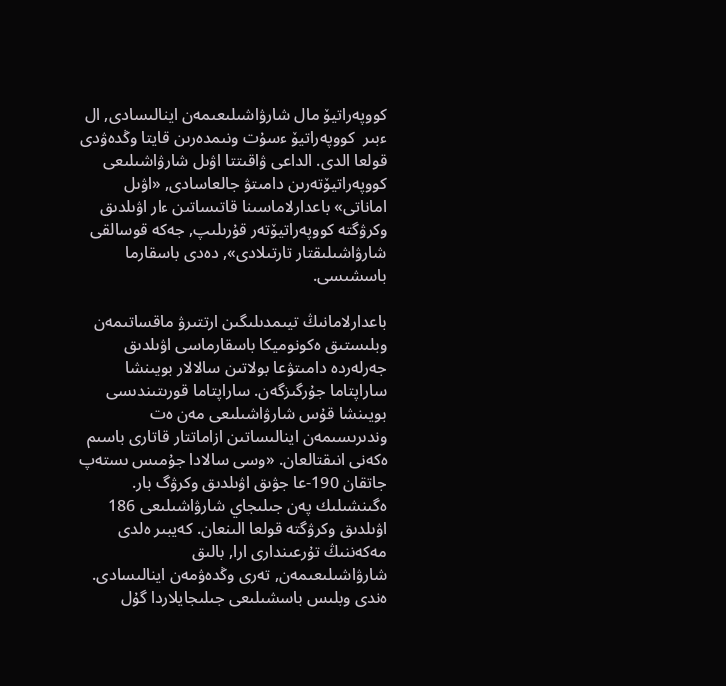كووپەراتيۆ مال شارۋاشىلىعىمەن اينالىسادى, ال ءبىر  كووپەراتيۆ ءسۇت ونىمدەرىن قايتا وڭدەۋدى قولعا الدى. الداعى ۋاقىتتا اۋىل شارۋاشىلىعى كووپەراتيۆتەرىن دامىتۋ جالعاسادى, «اۋىل اماناتى» باعدارلاماسىنا قاتىساتىن ءار اۋىلدىق وكرۋگتە كووپەراتيۆتەر قۇرىلىپ, جەكە قوسالقى شارۋاشىلىقتار تارتىلادى», دەدى باسقارما باسشىسى.

باعدارلامانىڭ تيىمدىلىگىن ارتتىرۋ ماقساتىمەن وبلىستىق ەكونوميكا باسقارماسى اۋىلدىق جەرلەردە دامىتۋعا بولاتىن سالالار بويىنشا ساراپتاما جۇرگىزگەن. ساراپتاما قورىتىندىسى بويىنشا قۇس شارۋاشىلىعى مەن ەت وندىرىسىمەن اينالىساتىن ازاماتتار قاتارى باسىم ەكەنى انىقتالعان. «وسى سالادا جۇمىس ىستەپ جاتقان 190-عا جۋىق اۋىلدىق وكرۋگ بار. ەگىنشىلىك پەن جىلىجاي شارۋاشىلىعى 186 اۋىلدىق وكرۋگتە قولعا الىنعان. كەيبىر ەلدى مەكەننىڭ تۇرعىندارى ارا, بالىق شارۋاشىلىعىمەن, تەرى وڭدەۋمەن اينالىسادى. ەندى وبلىس باسشىلىعى جىلىجايلاردا گۇل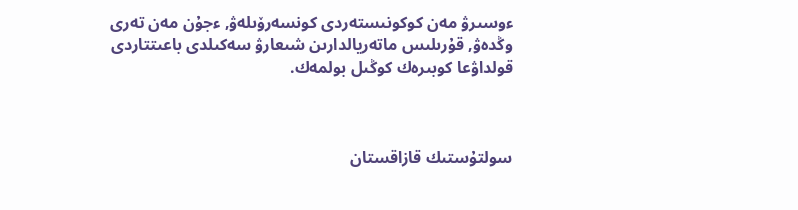ءوسىرۋ مەن كوكونىستەردى كونسەرۆىلەۋ, ءجۇن مەن تەرى وڭدەۋ, قۇرىلىس ماتەريالدارىن شىعارۋ سەكىلدى باعىتتاردى قولداۋعا كوبىرەك كوڭىل بولمەك.



سولتۇستىك قازاقستان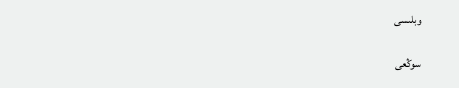وبلىسى

سوڭعى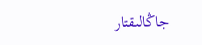جاڭالىقتار